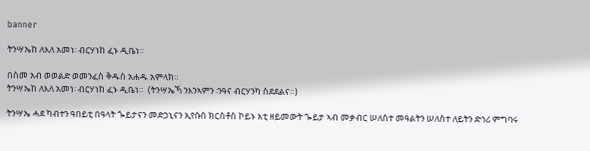banner

ትንሣኤከ ለእለ አመነ፡ ብርሃነከ ፈኑ ዲቤነ።

በስመ አብ ወወልድ ወመንፈስ ቅዱስ አሐዱ አምላክ።
ትንሣኤከ ለእለ አመነ፡ ብርሃነከ ፈኑ ዲቤነ።  (ትንሣኤኻ ንእንኣምን ፡ንዓና ብርሃንካ ስደደልና።)

ትንሣኤ ሓደ ካብተን ዓበይቲ በዓላት ጐይታናን መድኃኒናን ኢየሱስ ክርስቶስ ኮይኑ እቲ ዘይመውት ጐይታ ኣብ መቃብር ሠለስተ መዓልትን ሠለስተ ለይትን ድኅሪ ምግባሩ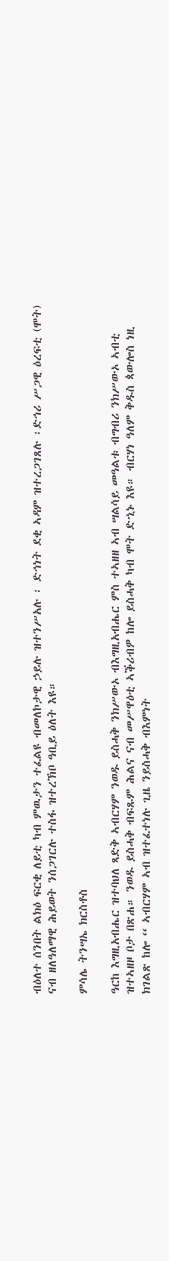ብዕለተ ሰንበት ልክዕ ፍርቂ ለይቲ ካብ ምዉታን ተፈልዩ ብመለኮታዊ ኃይሉ ዝተንሥአሉ ፡ ድኅነት ደቂ ኣዳም ዝተረጋገጸሉ ፡ድኅሪ ሥጋዊ ዕረፍቲ (ሞት) ናብ ዘለዓለማዊ ሕይወት ንሰጋገርሉ ተስፋ ዝተረኽቦ ዓቢይ ዕለት እዩ።

ምሳሌ ትንሣኤ ክርስቶስ

ዓርከ እግዚአብሔር ዝተባህለ ጻድቅ ኣብርሃም ንወዱ ይስሓቅ ንክሥውኦ ብእግዚአብሔር ምስ ተኣዘዘ ኣብ ሣልሳይ መዓልቱ ብግብሪ ንክሥውኦ ኣብቲ ዝተኣዘዞ ቦታ በጽሐ። ንወዱ ይስሓቅ ብፍጹም ሕልና ናብ መሥዋዕቲ ኣቕሪብዎ ከሎ ይስሓቅ ካብ ሞት ድኂኑ እዩ። ብርሃነ ዓለም ቅዱስ ጳውሎስ ነዚ ክገልጽ ከሎ ‘‘ ኣብርሃም ኣብ ዝተፈተነሉ ጊዜ ንይስሓቅ ብእምነት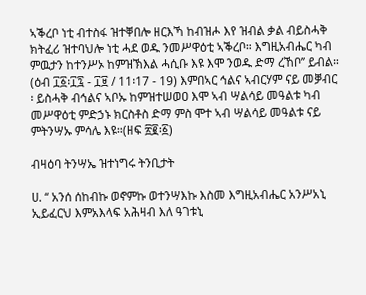ኣቕረቦ ነቲ ብተስፋ ዝተቐበሎ ዘርእኻ ከብዝሖ እየ ዝብል ቃል ብይስሓቅ ክትፈሪ ዝተባህሎ ነቲ ሓደ ወዱ ንመሥዋዕቲ ኣቕረቦ። እግዚአብሔር ካብ ምዉታን ከተንሥኦ ከምዝኽእል ሓሲቡ እዩ እሞ ንወዱ ድማ ረኸቦ’’ ይብል። (ዕብ ፲፩፡፲፯ - ፲፱ / 11፡17 - 19) እምበኣር ኅልና ኣብርሃም ናይ መቓብር ፡ ይስሓቅ ብኅልና ኣቦኡ ከምዝተሠወዐ እሞ ኣብ ሣልሳይ መዓልቱ ካብ መሥዋዕቲ ምድኃኑ ክርስቶስ ድማ ምስ ሞተ ኣብ ሣልሳይ መዓልቱ ናይ ምትንሣኡ ምሳሌ እዩ።(ዘፍ ፳፪፡፩)

ብዛዕባ ትንሣኤ ዝተነግሩ ትንቢታት

ሀ. ‘‘ አንሰ ሰከብኩ ወኖምኩ ወተንሣእኩ እስመ እግዚአብሔር አንሥአኒ ኢይፈርህ እምአእላፍ አሕዛብ እለ ዓገቱኒ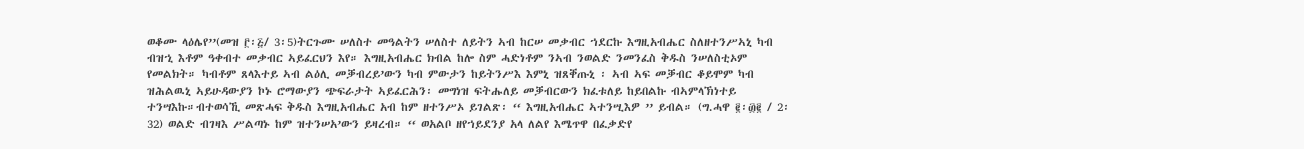ወቆሙ ላዕሌየ’’(መዝ ፫፡፭/ 3፡5)ትርጉሙ ሠለስተ መዓልትን ሠለስተ ለይትን ኣብ ከርሠ መቃብር ኀደርኩ እግዚአብሔር ስለዘተንሥኣኒ ካብ ብዝኂ እቶም ዓቀብተ መቃብር ኣይፈርህን እየ። እግዚአብሔር ክብል ከሎ ስም ሓድነቶም ንኣብ ንወልድ ንመንፈስ ቅዱስ ንሠለስቲኦም የመልክት። ካብቶም ጸላእተይ ኣብ ልዕሊ መቓብረይ’ውን ካብ ምውታን ከይትንሥእ እምኒ ዝጸቐጡኒ ፡ ኣብ ኣፍ መቓብር ቆይሞም ካብ ዝሕልዉኒ ኣይሁዳውያን ኮኑ ሮማውያን ጭፍራታት ኣይፈርሕን፡ መግነዝ ፍትሑለይ መቓብርውን ክፈቱለይ ከይበልኩ ብኣምላኽነተይ ተንሣእኩ።ብተወሳኺ መጽሓፍ ቅዱስ እግዚአብሔር አብ ከም ዘተንሥኦ ይገልጽ፡ ‘‘ እግዚአብሔር ኣተንሢእዎ ’’ ይብል። (ግ.ሓዋ ፪፡፴፪ / 2፡32) ወልድ ብገዛእ ሥልጣኑ ከም ዝተንሠአ’ውን ይዛረብ። ‘‘ ወአልቦ ዘየኀይደንያ አላ ለልየ እሜጥዋ በፈቃድየ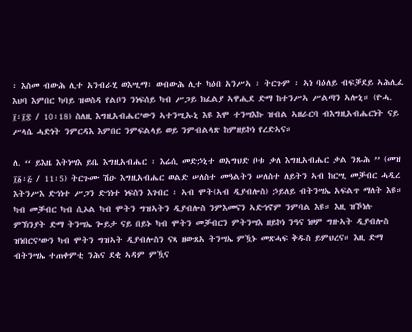፡ እስመ ብውሕ ሊተ አንብራሂ ወእሢማ፡ ወብውሕ ሊተ ካዕበ አንሥኣ ፡ ትርጉም ፡ ኣነ ባዕለይ ብፍቓደይ ኣሕሊፈ እህባ እምበር ካባይ ዝወስዳ የልቦን ንነፍሰይ ካብ ሥጋይ ክፈልያ ኣዋሒደ ድማ ከተንሥኣ ሥልጣን ኣሎኒ። (ዮሓ. ፲፡፲፰ / 10፡18) ስለዚ እግዚአብሔር’ውን ኣተንሢኡኒ እዩ እሞ ተንሣእኩ ዝብል ኣዘራርባ ብእግዚአብሔርነት ናይ ሥላሴ ሓድነት ንምርዳእ እምበር ንምፍልላይ ወይ ንምብልላጽ ከምዘይኮነ የረድኣና።

ለ. ‘‘ ይእዜ እትነሣእ ይቤ እግዚአብሔር ፡ እሬሲ መድኃኒተ ወአግህድ ቦቱ ቃለ እግዚአብሔር ቃል ንጹሕ ’’ (መዝ ፲፩፡፭ / 11፡5) ትርጉሙ ሽዑ እግዚአብሔር ወልድ ሠለስተ መዓልትን ሠለስተ ለይትን ኣብ ከርሢ መቓብር ሓዲረ እትንሥእ ድኅነተ ሥጋን ድኅነተ ነፍስን እገብር ፡ ኣብ ሞት(ኣብ ዲያብሎስ) ኃይለይ ብትንሣኤ አፍልጥ ማለት እዩ። ካብ መቓብር ካብ ሲኦል ካብ ሞትን ግዝኣትን ዲያብሎስ ንምእመናን ኣድኅኖም ንምባል እዩ። እዚ ዝኾነሉ ምኽንያት ድማ ትንሣኤ ጐይታ ናይ በይኑ ካብ ሞትን መቓብርን ምትንሣእ ዘይኮነ ንዓና ነዞም ግዙኣት ዲያብሎስ ዝነበርና’ውን ካብ ሞትን ግዝኣት ዲያብሎስን ናጻ ዘውጸአ ትንሣኤ ምዃኑ መጽሓፍ ቅዱስ ይምህረና። እዚ ድማ ብትንሣኤ ተጠቀምቲ ንሕና ደቂ ኣዳም ምዃና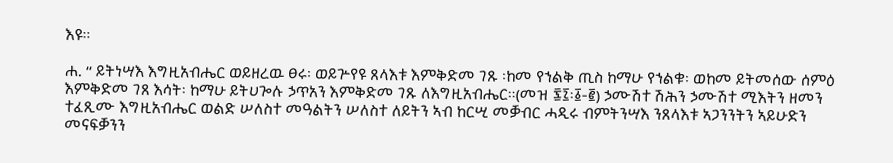እዩ።

ሐ. ‘‘ ይትነሣእ እግዚአብሔር ወይዘረዉ ፀሩ፡ ወይጕየዩ ጸላእቱ እምቅድመ ገጹ ፡ከመ የኀልቅ ጢስ ከማሁ የኀልቁ፡ ወከመ ይትመሰው ሰምዕ እምቅድመ ገጸ እሳት፡ ከማሁ ይትሀጐሉ ኃጥአን እምቅድመ ገጹ ለእግዚአብሔር።(መዝ ፷፯፡፩-፪) ኃሙሽተ ሽሕን ኃሙሽተ ሚእትን ዘመን ተፈጺሙ እግዚአብሔር ወልድ ሠለስተ መዓልትን ሠለስተ ለይትን ኣብ ከርሢ መቓብር ሓዲሩ ብምትንሣእ ንጸላእቱ ኣጋንንትን ኣይሁድን መናፍቓንን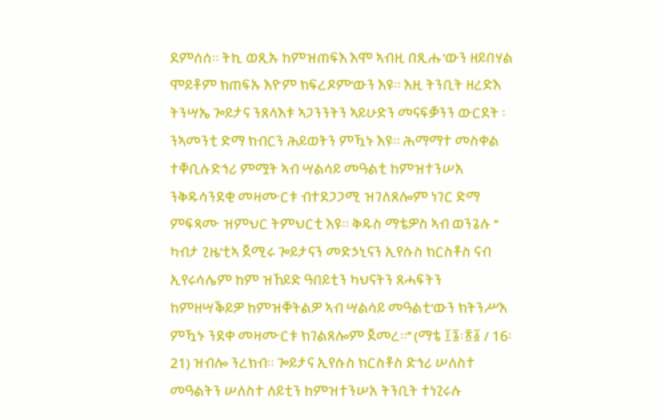ደምሰሰ። ትኪ ወጺኡ ከምዝጠፍእ እሞ ኣብዚ በጺሑ’ውን ዘይበሃል ሞይቶም ክጠፍኡ እዮም ክፍረዶም’ውን እዩ። እዚ ትንቢት ዘረድእ ትንሣኤ ጐይታና ንጸላእቱ ኣጋንንትን ኣይሁድን መናፍቓንን ውርደት ፡ ንኣመንቲ ድማ ክብርን ሕይወትን ምዃኑ እዩ። ሕማማተ መስቀል ተቐቢሉድኅሪ ምሟት ኣብ ሣልሳይ መዓልቲ ከምዝተንሠአ ንቅዱሳንደቂ መዛሙርቱ ብተደጋጋሚ ዝገለጸሎም ነገር ድማ ምፍጻሙ ዝምህር ትምህርቲ እዩ። ቅዱስ ማቴዎስ ኣብ ወንጌሉ ‘‘ ካብታ ጊዜ’ቲኣ ጀሚሩ ጐይታናን መድኃኒናን ኢየሱስ ክርስቶስ ናብ ኢየሩሳሌም ከም ዝኸይድ ዓበይቲን ካህናትን ጸሓፍትን ከምዘሣቕይዎ ከምዝቐትልዎ ኣብ ሣልሳይ መዓልቲ’ውን ክትንሥእ ምዃኑ ንደቀ መዛሙርቱ ክገልጸሎም ጀመረ።’’ (ማቴ ፲፮፡፳፩ / 16፡21) ዝብሎ ንረክብ። ጐይታና ኢየሱስ ክርስቶስ ድኅሪ ሠለስተ መዓልትን ሠለስተ ለይቲን ከምዝተንሠአ ትንቢት ተነጊሩሉ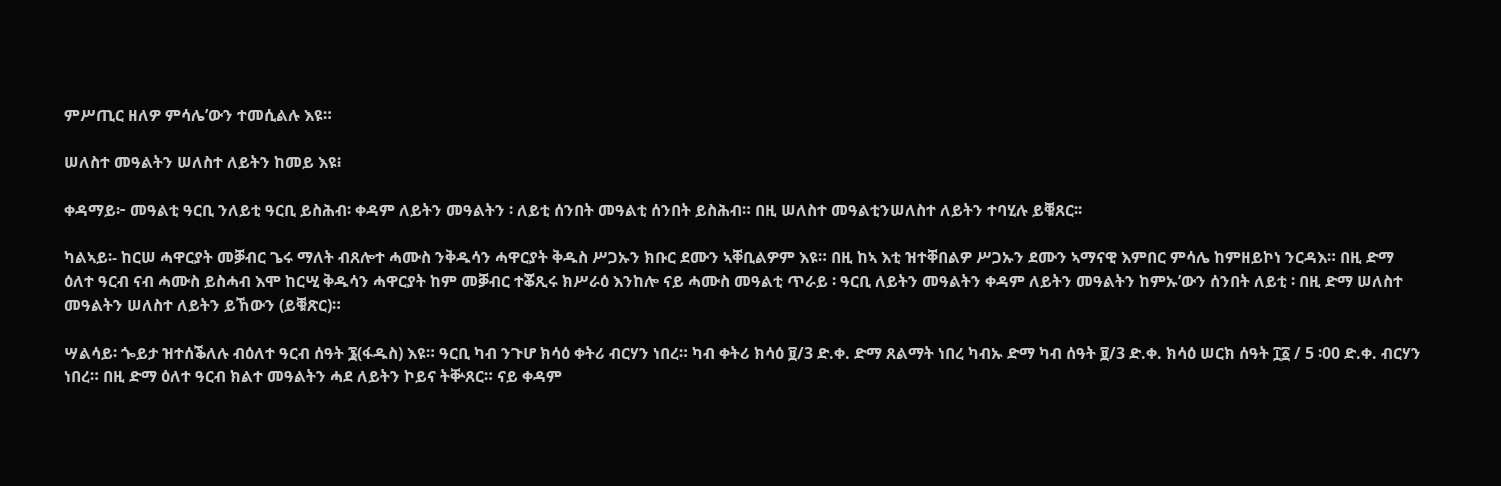ምሥጢር ዘለዎ ምሳሌ’ውን ተመሲልሉ እዩ።

ሠለስተ መዓልትን ሠለስተ ለይትን ከመይ እዩ፧

ቀዳማይ፦ መዓልቲ ዓርቢ ንለይቲ ዓርቢ ይስሕብ፡ ቀዳም ለይትን መዓልትን ፡ ለይቲ ሰንበት መዓልቲ ሰንበት ይስሕብ። በዚ ሠለስተ መዓልቲንሠለስተ ለይትን ተባሂሉ ይቑጸር፡፡

ካልኣይ፡- ከርሠ ሓዋርያት መቓብር ጌሩ ማለት ብጸሎተ ሓሙስ ንቅዱሳን ሓዋርያት ቅዱስ ሥጋኡን ክቡር ደሙን ኣቐቢልዎም እዩ። በዚ ከኣ እቲ ዝተቐበልዎ ሥጋኡን ደሙን ኣማናዊ እምበር ምሳሌ ከምዘይኮነ ንርዳእ። በዚ ድማ ዕለተ ዓርብ ናብ ሓሙስ ይስሓብ እሞ ከርሢ ቅዱሳን ሓዋርያት ከም መቓብር ተቖጺሩ ክሥራዕ እንከሎ ናይ ሓሙስ መዓልቲ ጥራይ ፡ ዓርቢ ለይትን መዓልትን ቀዳም ለይትን መዓልትን ከምኡ’ውን ሰንበት ለይቲ ፡ በዚ ድማ ሠለስተ መዓልትን ሠለስተ ለይትን ይኸውን (ይቑጽር)።

ሣልሳይ፡ ጐይታ ዝተሰቕለሉ ብዕለተ ዓርብ ሰዓት ፮(ፋዱስ) እዩ። ዓርቢ ካብ ንጉሆ ክሳዕ ቀትሪ ብርሃን ነበረ። ካብ ቀትሪ ክሳዕ ፱/3 ድ.ቀ. ድማ ጸልማት ነበረ ካብኡ ድማ ካብ ሰዓት ፱/3 ድ.ቀ. ክሳዕ ሠርክ ሰዓት ፲፩ / 5 ፡00 ድ.ቀ. ብርሃን ነበረ። በዚ ድማ ዕለተ ዓርብ ክልተ መዓልትን ሓደ ለይትን ኮይና ትቝጸር። ናይ ቀዳም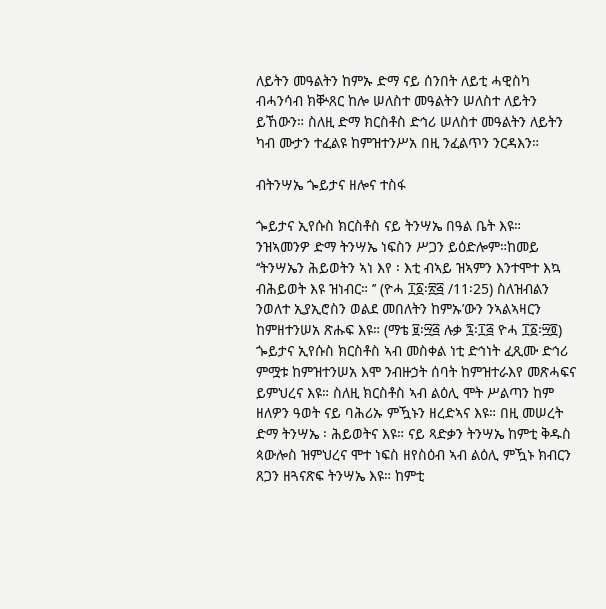ለይትን መዓልትን ከምኡ ድማ ናይ ሰንበት ለይቲ ሓዊስካ ብሓንሳብ ክቝጸር ከሎ ሠለስተ መዓልትን ሠለስተ ለይትን ይኸውን። ስለዚ ድማ ክርስቶስ ድኅሪ ሠለስተ መዓልትን ለይትን ካብ ሙታን ተፈልዩ ከምዝተንሥአ በዚ ንፈልጥን ንርዳእን።

ብትንሣኤ ጐይታና ዘሎና ተስፋ

ጐይታና ኢየሱስ ክርስቶስ ናይ ትንሣኤ በዓል ቤት እዩ። ንዝኣመንዎ ድማ ትንሣኤ ነፍስን ሥጋን ይዕድሎም።ከመይ ‘‘ትንሣኤን ሕይወትን ኣነ እየ ፡ እቲ ብኣይ ዝኣምን እንተሞተ እኳ ብሕይወት እዩ ዝነብር። ’’ (ዮሓ ፲፩፡፳፭ /11፡25) ስለዝብልን ንወለተ ኢያኢሮስን ወልደ መበለትን ከምኡ’ውን ንኣልኣዛርን ከምዘተንሠአ ጽሑፍ እዩ። (ማቴ ፱፡፵፭ ሉቃ ፯፡፲፭ ዮሓ ፲፩፡፵፬) ጐይታና ኢየሱስ ክርስቶስ ኣብ መስቀል ነቲ ድኅነት ፈጺሙ ድኅሪ ምሟቱ ከምዝተንሠአ እሞ ንብዙኃት ሰባት ከምዝተራእየ መጽሓፍና ይምህረና እዩ። ስለዚ ክርስቶስ ኣብ ልዕሊ ሞት ሥልጣን ከም ዘለዎን ዓወት ናይ ባሕሪኡ ምዃኑን ዘረድኣና እዩ። በዚ መሠረት ድማ ትንሣኤ ፡ ሕይወትና እዩ። ናይ ጻድቃን ትንሣኤ ከምቲ ቅዱስ ጳውሎስ ዝምህረና ሞተ ነፍስ ዘየስዕብ ኣብ ልዕሊ ምዃኑ ክብርን ጸጋን ዘጓናጽፍ ትንሣኤ እዩ። ከምቲ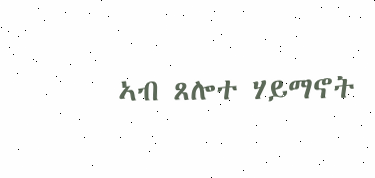ኣብ ጸሎተ ሃይማኖት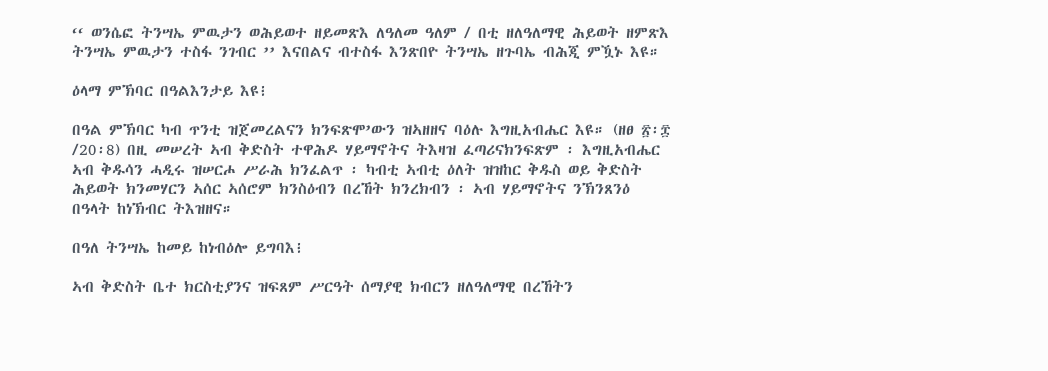‘‘ ወንሴፎ ትንሣኤ ምዉታን ወሕይወተ ዘይመጽእ ለዓለመ ዓለም / በቲ ዘለዓለማዊ ሕይወት ዘምጽእ ትንሣኤ ምዉታን ተስፋ ንገብር ’’ እናበልና ብተስፋ እንጽበዮ ትንሣኤ ዘጉባኤ ብሕጂ ምዃኑ እዩ።

ዕላማ ምኽባር በዓልእንታይ እዩ፧

በዓል ምኽባር ካብ ጥንቲ ዝጀመረልናን ክንፍጽሞ’ውን ዝኣዘዘና ባዕሉ እግዚአብሔር እዩ። (ዘፀ ፳፡፰ /20፡8) በዚ መሠረት ኣብ ቅድስት ተዋሕዶ ሃይማኖትና ትእዛዝ ፈጣሪናክንፍጽም ፡ እግዚአብሔር ኣብ ቅዱሳን ሓዲሩ ዝሠርሖ ሥራሕ ክንፈልጥ ፡ ካብቲ ኣብቲ ዕለት ዝዝከር ቅዱስ ወይ ቅድስት ሕይወት ክንመሃርን ኣሰር ኣሰሮም ክንስዕብን በረኸት ክንረክብን ፡ ኣብ ሃይማኖትና ንኽንጸንዕ በዓላት ከነኽብር ትእዝዘና።

በዓለ ትንሣኤ ከመይ ከነብዕሎ ይግባእ፧

ኣብ ቅድስት ቤተ ክርስቲያንና ዝፍጸም ሥርዓት ሰማያዊ ክብርን ዘለዓለማዊ በረኸትን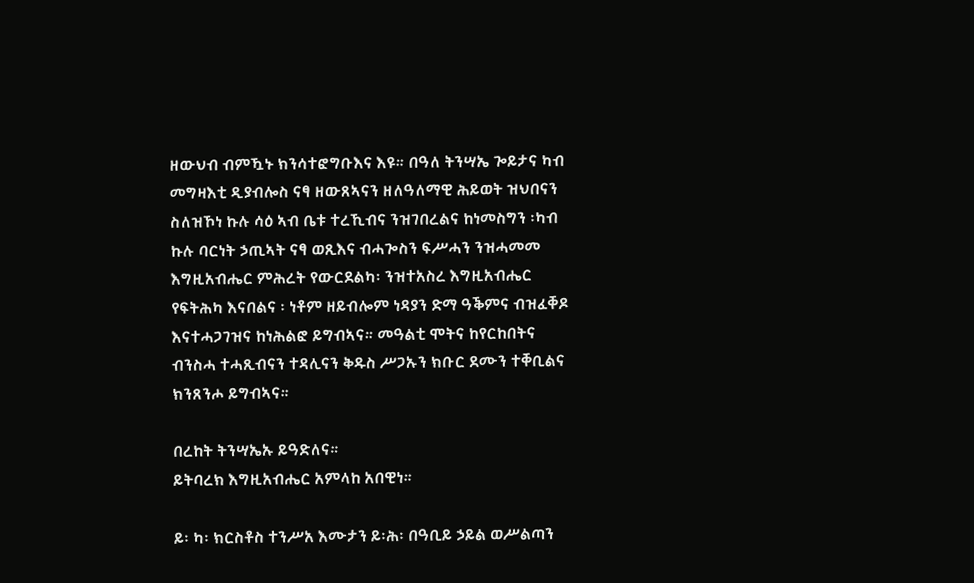ዘውህብ ብምዃኑ ክንሳተፎግቡእና እዩ። በዓለ ትንሣኤ ጐይታና ካብ መግዛእቲ ዲያብሎስ ናፃ ዘውጸኣናን ዘለዓለማዊ ሕይወት ዝህበናን ስለዝኾነ ኩሉ ሳዕ ኣብ ቤቱ ተረኺብና ንዝገበረልና ከነመስግን ፡ካብ ኩሉ ባርነት ኃጢኣት ናፃ ወጺእና ብሓጐስን ፍሥሓን ንዝሓመመ እግዚአብሔር ምሕረት የውርደልካ፡ ንዝተአስረ እግዚአብሔር የፍትሕካ እናበልና ፡ ነቶም ዘይብሎም ነዳያን ድማ ዓቕምና ብዝፈቐዶ እናተሓጋገዝና ከነሕልፎ ይግብኣና። መዓልቲ ሞትና ከየርከበትና ብንስሓ ተሓጺብናን ተዳሊናን ቅዱስ ሥጋኡን ክቡር ደሙን ተቐቢልና ክንጸንሖ ይግብኣና።

በረከት ትንሣኤኡ ይዓድለና።
ይትባረክ እግዚአብሔር አምላከ አበዊነ።

ይ፡ ካ፡ ክርስቶስ ተንሥአ እሙታን ይ፡ሕ፡ በዓቢይ ኃይል ወሥልጣን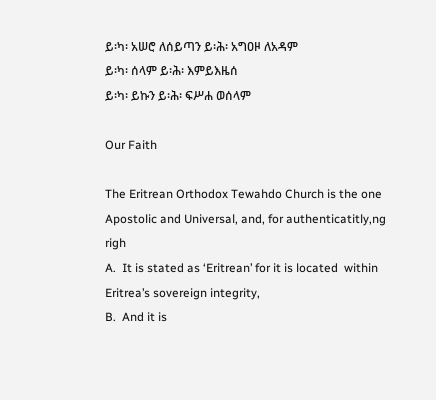ይ፡ካ፡ አሠሮ ለሰይጣን ይ፡ሕ፡ አግዐዞ ለአዳም
ይ፡ካ፡ ሰላም ይ፡ሕ፡ እምይእዜሰ
ይ፡ካ፡ ይኩን ይ፡ሕ፡ ፍሥሐ ወሰላም

Our Faith

The Eritrean Orthodox Tewahdo Church is the one Apostolic and Universal, and, for authenticatitly,ng righ
A.  It is stated as ‘Eritrean’ for it is located  within Eritrea’s sovereign integrity,
B.  And it is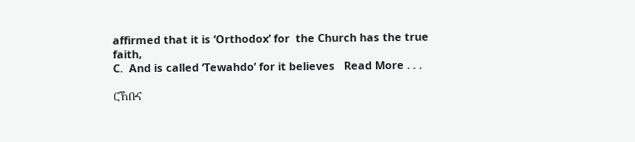affirmed that it is ‘Orthodox’ for  the Church has the true faith,
C.  And is called ‘Tewahdo’ for it believes   Read More . . .

ርኸቡና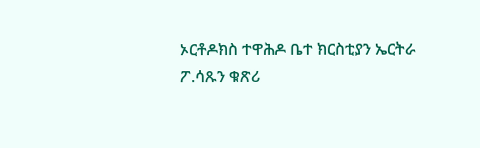ኦርቶዶክስ ተዋሕዶ ቤተ ክርስቲያን ኤርትራ
ፖ.ሳጹን ቁጽሪ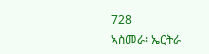728
ኣስመራ፡ ኤርትራ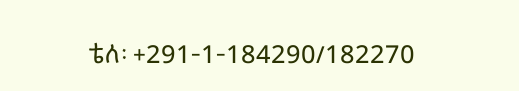ቴለ፡ +291-1-184290/182270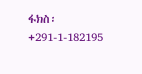ፋክስ፡ +291-1-182195